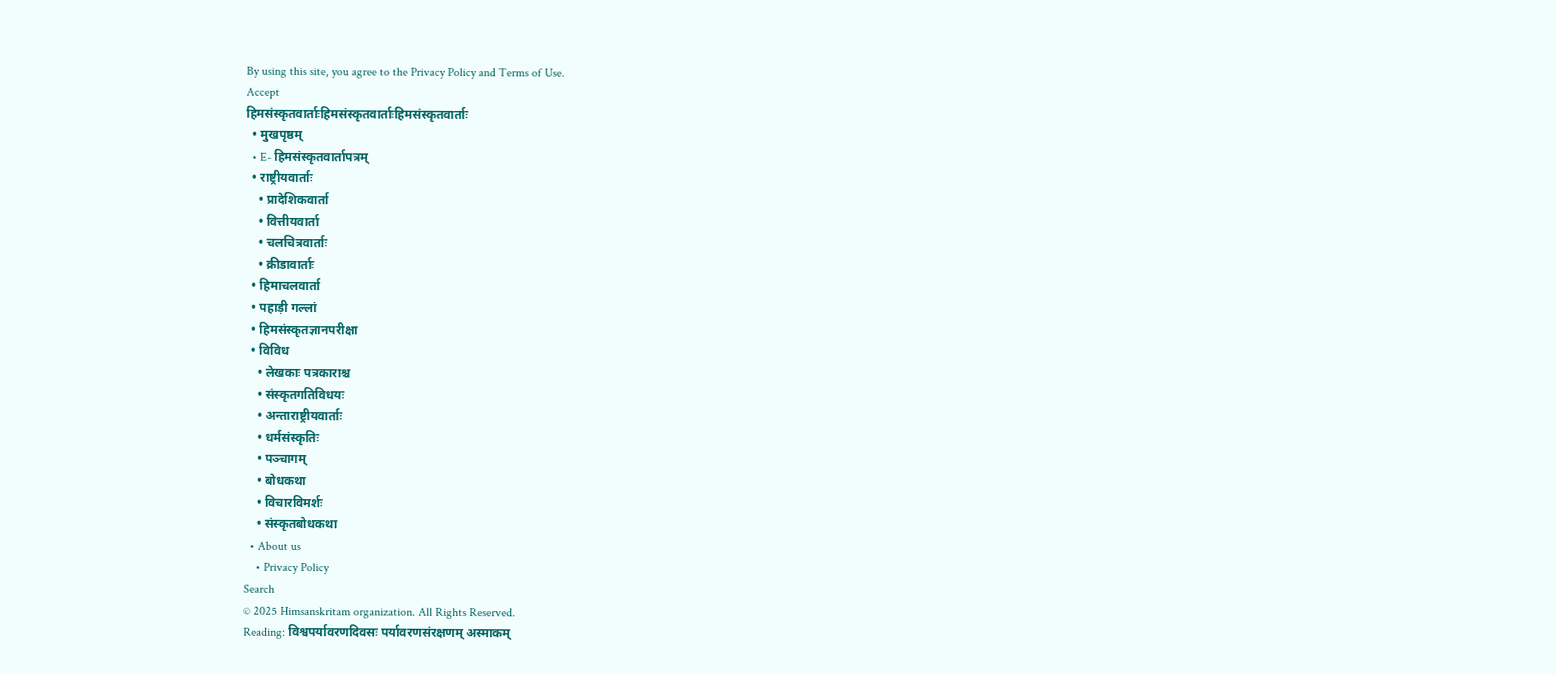By using this site, you agree to the Privacy Policy and Terms of Use.
Accept
हिमसंस्कृतवार्ताःहिमसंस्कृतवार्ताःहिमसंस्कृतवार्ताः
  • मुखपृष्ठम्
  • E- हिमसंस्कृतवार्तापत्रम्
  • राष्ट्रीयवार्ताः
    • प्रादेशिकवार्ता
    • वित्तीयवार्ता
    • चलचित्रवार्ताः
    • क्रीडावार्ताः
  • हिमाचलवार्ता
  • पहाड़ी गल्लां
  • हिमसंस्कृतज्ञानपरीक्षा
  • विविध
    • लेखकाः पत्रकाराश्च
    • संस्कृतगतिविधयः
    • अन्ताराष्ट्रीयवार्ताः
    • धर्मसंस्कृतिः
    • पञ्चागम्
    • बोधकथा
    • विचारविमर्शः
    • संस्कृतबोधकथा
  • About us
    • Privacy Policy
Search
© 2025 Himsanskritam organization. All Rights Reserved.
Reading: विश्वपर्यावरणदिवसः पर्यावरणसंरक्षणम् अस्माकम्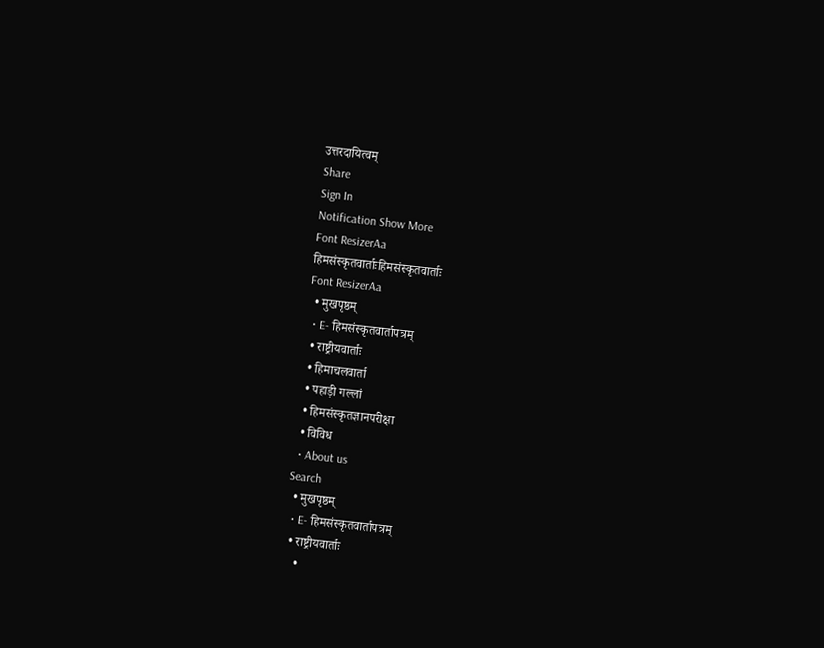उत्तरदायित्वम्
Share
Sign In
Notification Show More
Font ResizerAa
हिमसंस्कृतवार्ताःहिमसंस्कृतवार्ताः
Font ResizerAa
  • मुखपृष्ठम्
  • E- हिमसंस्कृतवार्तापत्रम्
  • राष्ट्रीयवार्ताः
  • हिमाचलवार्ता
  • पहाड़ी गल्लां
  • हिमसंस्कृतज्ञानपरीक्षा
  • विविध
  • About us
Search
  • मुखपृष्ठम्
  • E- हिमसंस्कृतवार्तापत्रम्
  • राष्ट्रीयवार्ताः
    •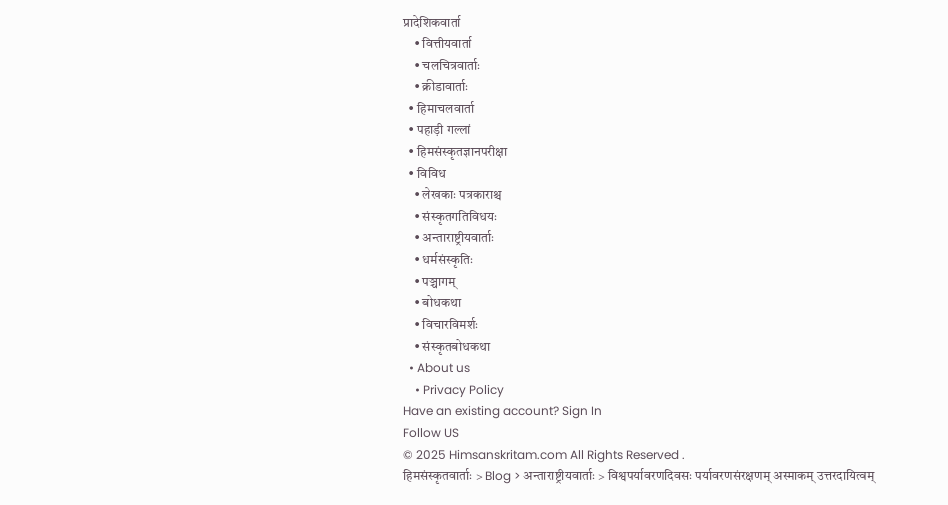प्रादेशिकवार्ता
    • वित्तीयवार्ता
    • चलचित्रवार्ताः
    • क्रीडावार्ताः
  • हिमाचलवार्ता
  • पहाड़ी गल्लां
  • हिमसंस्कृतज्ञानपरीक्षा
  • विविध
    • लेखकाः पत्रकाराश्च
    • संस्कृतगतिविधयः
    • अन्ताराष्ट्रीयवार्ताः
    • धर्मसंस्कृतिः
    • पञ्चागम्
    • बोधकथा
    • विचारविमर्शः
    • संस्कृतबोधकथा
  • About us
    • Privacy Policy
Have an existing account? Sign In
Follow US
© 2025 Himsanskritam.com All Rights Reserved .
हिमसंस्कृतवार्ताः > Blog > अन्ताराष्ट्रीयवार्ताः > विश्वपर्यावरणदिवसः पर्यावरणसंरक्षणम् अस्माकम् उत्तरदायित्वम्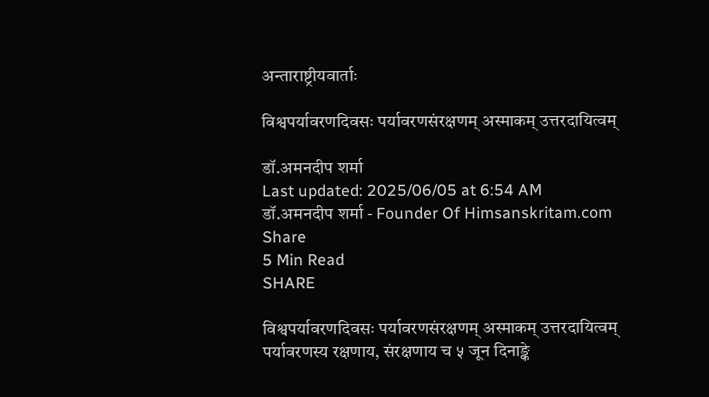अन्ताराष्ट्रीयवार्ताः

विश्वपर्यावरणदिवसः पर्यावरणसंरक्षणम् अस्माकम् उत्तरदायित्वम्

डॉ.अमनदीप शर्मा
Last updated: 2025/06/05 at 6:54 AM
डॉ.अमनदीप शर्मा - Founder Of Himsanskritam.com
Share
5 Min Read
SHARE

विश्वपर्यावरणदिवसः पर्यावरणसंरक्षणम् अस्माकम् उत्तरदायित्वम्
पर्यावरणस्य रक्षणाय, संरक्षणाय च ५ जून दिनाङ्के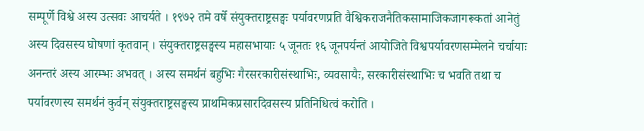सम्पूर्णे विश्वे अस्य उत्सवः आचर्यते । १९७२ तमे वर्षे संयुक्तराष्ट्रसङ्घः पर्यावरणप्रति वैश्विकराजनैतिकसामाजिकजागरूकतां आनेतुं अस्य दिवसस्य घोषणां कृतवान् । संयुक्तराष्ट्रसङ्घस्य महासभायाः ५ जूनतः १६ जूनपर्यन्तं आयोजिते विश्वपर्यावरणसम्मेलने चर्चायाः अनन्तरं अस्य आरम्भः अभवत् । अस्य समर्थनं बहुभिः गैरसरकारीसंस्थाभिः, व्यवसायैः, सरकारीसंस्थाभिः च भवति तथा च पर्यावरणस्य समर्थनं कुर्वन् संयुक्तराष्ट्रसङ्घस्य प्राथमिकप्रसारदिवसस्य प्रतिनिधित्वं करोति ।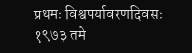प्रथमः विश्वपर्यावरणदिवसः १९७३ तमे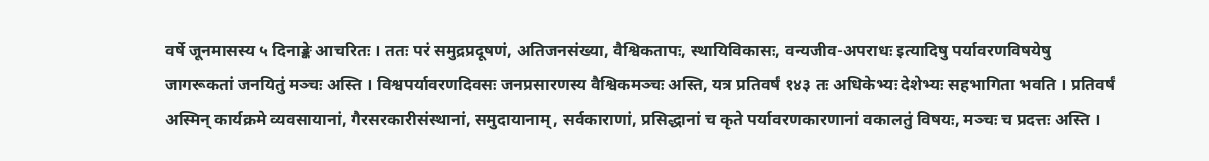वर्षे जूनमासस्य ५ दिनाङ्के आचरितः । ततः परं समुद्रप्रदूषणं, अतिजनसंख्या, वैश्विकतापः, स्थायिविकासः, वन्यजीव-अपराधः इत्यादिषु पर्यावरणविषयेषु जागरूकतां जनयितुं मञ्चः अस्ति । विश्वपर्यावरणदिवसः जनप्रसारणस्य वैश्विकमञ्चः अस्ति, यत्र प्रतिवर्षं १४३ तः अधिकेभ्यः देशेभ्यः सहभागिता भवति । प्रतिवर्षं अस्मिन् कार्यक्रमे व्यवसायानां, गैरसरकारीसंस्थानां, समुदायानाम्, सर्वकाराणां, प्रसिद्धानां च कृते पर्यावरणकारणानां वकालतुं विषयः, मञ्चः च प्रदत्तः अस्ति ।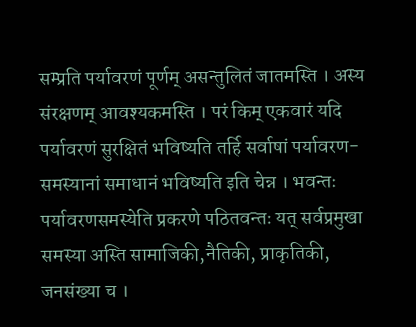सम्प्रति पर्यावरणं पूर्णम् असन्तुलितं जातमस्ति । अस्य संरक्षणम् आवश्यकमस्ति । परं किम् एकवारं यदि पर्यावरणं सुरक्षितं भविष्यति तर्हि सर्वाषां पर्यावरण-समस्यानां समाधानं भविष्यति इति चेन्न । भवन्तः पर्यावरणसमस्येति प्रकरणे पठितवन्तः यत् सर्वप्रमुखा समस्या अस्ति सामाजिकी,नैतिकी, प्राकृतिकी, जनसंख्या च ।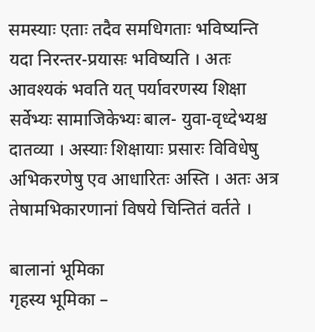समस्याः एताः तदैव समधिगताः भविष्यन्ति यदा निरन्तर-प्रयासः भविष्यति । अतः आवश्यकं भवति यत् पर्यावरणस्य शिक्षा सर्वेभ्यः सामाजिकेभ्यः बाल- युवा-वृध्देभ्यश्च दातव्या । अस्याः शिक्षायाः प्रसारः विविधेषु अभिकरणेषु एव आधारितः अस्ति । अतः अत्र तेषामभिकारणानां विषये चिन्तितं वर्तते ।

बालानां भूमिका
गृहस्य भूमिका –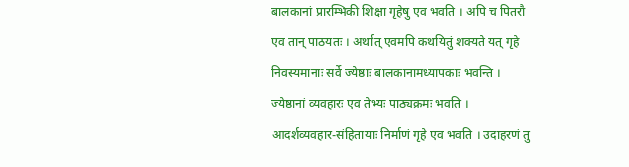बालकानां प्रारम्भिकी शिक्षा गृहेषु एव भवति । अपि च पितरौ एव तान् पाठयतः । अर्थात् एवमपि कथयितुं शक्यते यत् गृहे निवस्यमानाः सर्वे ज्येष्ठाः बालकानामध्यापकाः भवन्ति । ज्येष्ठानां व्यवहारः एव तेभ्यः पाठ्यक्रमः भवति । आदर्शव्यवहार-संहितायाः निर्माणं गृहे एव भवति । उदाहरणं तु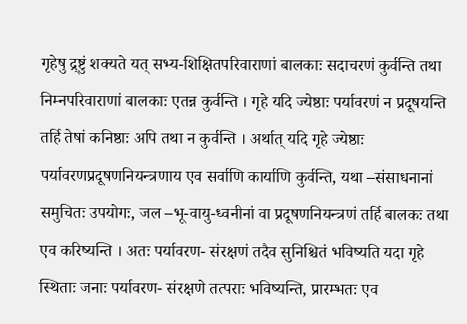गृहेषु द्र्ष्टुं शक्यते यत् सभ्य-शिक्षितपरिवाराणां बालकाः सदाचरणं कुर्वन्ति तथा निम्नपरिवाराणां बालकाः एतन्न कुर्वन्ति । गृहे यदि ज्येष्ठाः पर्यावरणं न प्रदूषयन्ति तर्हि तेषां कनिष्ठाः अपि तथा न कुर्वन्ति । अर्थात् यदि गृहे ज्येष्ठाः पर्यावरणप्रदूषणनियन्त्रणाय एव सर्वाणि कार्याणि कुर्वन्ति, यथा –संसाधनानां समुचितः उपयोगः, जल –भू-वायु-ध्वनीनां वा प्रदूषणनियन्त्रणं तर्हि बालकः तथा एव करिष्यन्ति । अतः पर्यावरण- संरक्षणं तदैव सुनिश्चितं भविष्यति यदा गृहे स्थिताः जनाः पर्यावरण- संरक्षणे तत्पराः भविष्यन्ति, प्रारम्भतः एव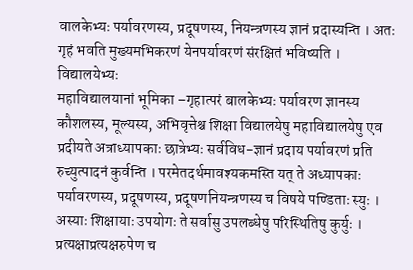वालकेभ्यः पर्यावरणस्य, प्रदूषणस्य, नियन्त्रणस्य ज्ञानं प्रदास्यन्ति । अतः गृहं भवति मुख्यमभिकरणं येनपर्यावरणं संरक्षितं भविष्यति ।
विद्यालयेभ्यः
महाविद्यालयानां भूमिका –गृहात्परं बालकेभ्यः पर्यावरण ज्ञानस्य कौशलस्य, मूल्यस्य, अभिवृत्तेश्च शिक्षा विद्यालयेषु महाविद्यालयेषु एव प्रदीयते अत्राध्यापकाः छात्रेभ्यः सर्वविध-ज्ञानं प्रदाय पर्यावरणं प्रति रुच्युत्पादनं कुर्वन्ति । परमेतदर्थमावश्यकमस्ति यत् ते अध्यापकाः पर्यावरणस्य, प्रदूषणस्य, प्रदूषणनियन्त्रणस्य च विषये पण्डिताः स्युः । अस्याः शिक्षायाः उपयोगः ते सर्वासु उपलब्धेषु परिस्थितिषु कुर्युः । प्रत्यक्षाप्रत्यक्षरुपेण च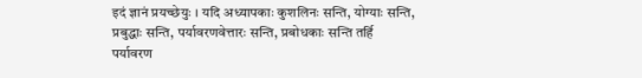इदं ज्ञानं प्रयच्छेयुः । यदि अध्यापकाः कुशलिनः सन्ति, योग्याः सन्ति, प्रबुद्धाः सन्ति, पर्यावरणवेत्तारः सन्ति, प्रबोधकाः सन्ति तर्हि पर्यावरण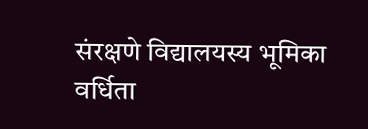संरक्षणे विद्यालयस्य भूमिका वर्धिता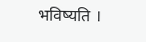भविष्यति ।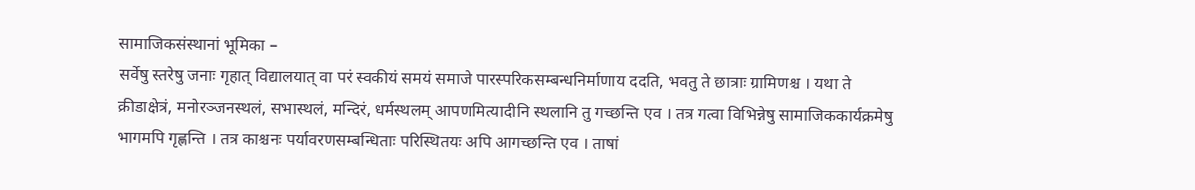सामाजिकसंस्थानां भूमिका –
सर्वेषु स्तरेषु जनाः गृहात् विद्यालयात् वा परं स्वकीयं समयं समाजे पारस्परिकसम्बन्धनिर्माणाय ददति, भवतु ते छात्राः ग्रामिणश्च । यथा ते क्रीडाक्षेत्रं, मनोरञ्जनस्थलं, सभास्थलं, मन्दिरं, धर्मस्थलम् आपणमित्यादीनि स्थलानि तु गच्छन्ति एव । तत्र गत्वा विभिन्नेषु सामाजिककार्यक्रमेषु भागमपि गृह्णन्ति । तत्र काश्चनः पर्यावरणसम्बन्धिताः परिस्थितयः अपि आगच्छन्ति एव । ताषां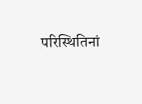परिस्थितिनां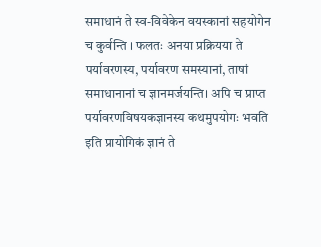समाधानं ते स्व-विवेकेन वयस्कानां सहयोगेन च कुर्वन्ति । फलतः अनया प्रक्रियया ते पर्यावरणस्य, पर्यावरण समस्यानां, ताषां समाधानानां च ज्ञानमर्जयन्ति। अपि च प्राप्त पर्यावरणविषयकज्ञानस्य कथमुपयोगः भवति इति प्रायोगिकं ज्ञानं ते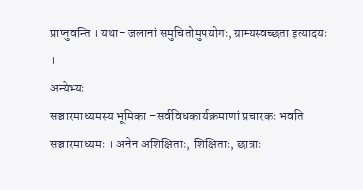प्राप्नुवन्ति । यथा- जलानां समुचितोमुपयोगः, ग्राम्यस्वच्छता इत्यादयः ।
अन्येभ्यः
सञ्चारमाध्यमस्य भूमिका –सर्वविधकार्यक्रमाणां प्रचारकः भवति सञ्चारमाध्यमः । अनेन अशिक्षिताः, शिक्षिताः, छात्राः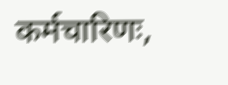कर्मचारिणः,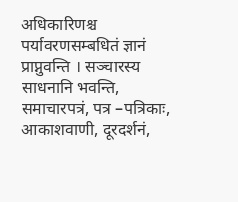अधिकारिणश्च पर्यावरणसम्बधितं ज्ञानं प्राप्नुवन्ति । सञ्चारस्य साधनानि भवन्ति, समाचारपत्रं, पत्र –पत्रिकाः, आकाशवाणी, दूरदर्शनं,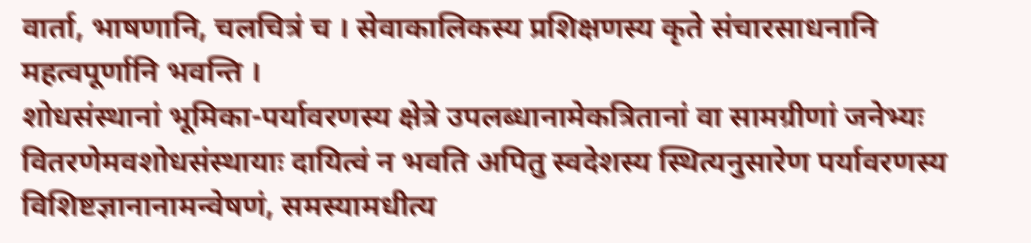वार्ता, भाषणानि, चलचित्रं च । सेवाकालिकस्य प्रशिक्षणस्य कृते संचारसाधनानि महत्वपूर्णानि भवन्ति ।
शोधसंस्थानां भूमिका-पर्यावरणस्य क्षेत्रे उपलब्धानामेकत्रितानां वा सामग्रीणां जनेभ्यः वितरणेमवशोधसंस्थायाः दायित्वं न भवति अपितु स्वदेशस्य स्थित्यनुसारेण पर्यावरणस्य विशिष्टज्ञानानामन्वेषणं, समस्यामधीत्य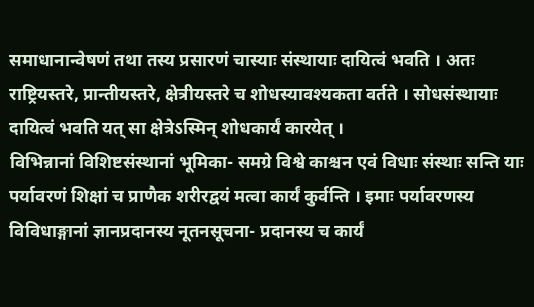समाधानान्वेषणं तथा तस्य प्रसारणं चास्याः संस्थायाः दायित्वं भवति । अतः राष्ट्रियस्तरे, प्रान्तीयस्तरे, क्षेत्रीयस्तरे च शोधस्यावश्यकता वर्तते । सोधसंस्थायाः दायित्वं भवति यत् सा क्षेत्रेऽस्मिन् शोधकार्यं कारयेत् ।
विभिन्नानां विशिष्टसंस्थानां भूमिका- समग्रे विश्वे काश्चन एवं विधाः संस्थाः सन्ति याः पर्यावरणं शिक्षां च प्राणैक शरीरद्वयं मत्वा कार्यं कुर्वन्ति । इमाः पर्यावरणस्य विविधाङ्गानां ज्ञानप्रदानस्य नूतनसूचना- प्रदानस्य च कार्यं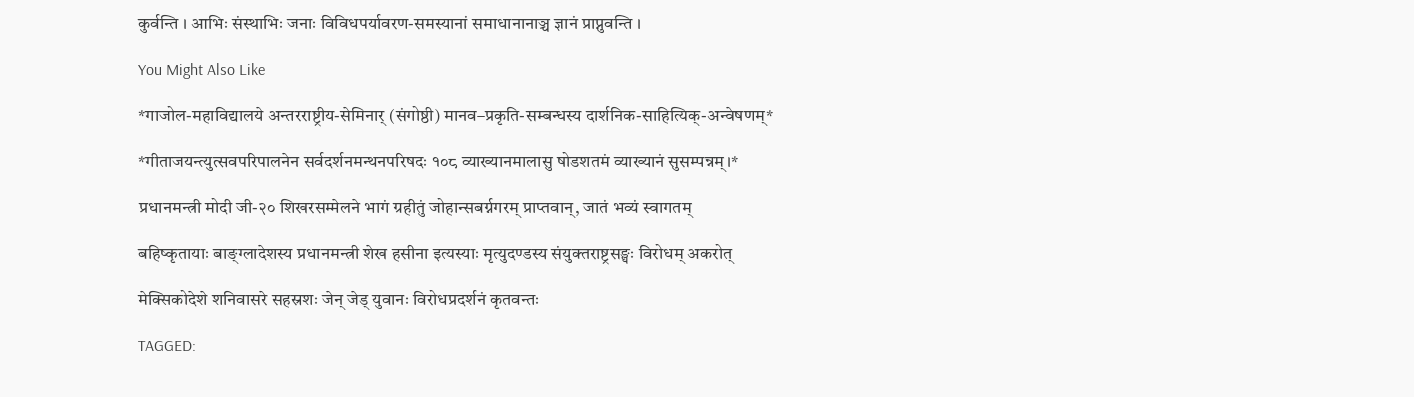कुर्वन्ति । आभिः संस्थाभिः जनाः विविधपर्यावरण-समस्यानां समाधानानाञ्च ज्ञानं प्राप्नुवन्ति ।

You Might Also Like

*गाजोल-महाविद्यालये अन्तरराष्ट्रीय-सेमिनार् (संगोष्ठी) मानव–प्रकृति-सम्बन्धस्य दार्शनिक-साहित्यिक्-अन्वेषणम्*

*गीताजयन्त्युत्सवपरिपालनेन सर्वदर्शनमन्थनपरिषदः १०८ व्याख्यानमालासु षोडशतमं व्याख्यानं सुसम्पन्नम्।*

प्रधानमन्त्री मोदी जी-२० शिखरसम्मेलने भागं ग्रहीतुं जोहान्सबर्ग्नगरम् प्राप्तवान्, जातं भव्यं स्वागतम्

बहिष्कृतायाः बाङ्ग्लादेशस्य प्रधानमन्त्री शेख हसीना इत्यस्याः मृत्युदण्डस्य संयुक्तराष्ट्रसङ्घः विरोधम् अकरोत्

मेक्सिकोदेशे शनिवासरे सहस्रशः जेन् जेड् युवानः विरोधप्रदर्शनं कृतवन्तः

TAGGED: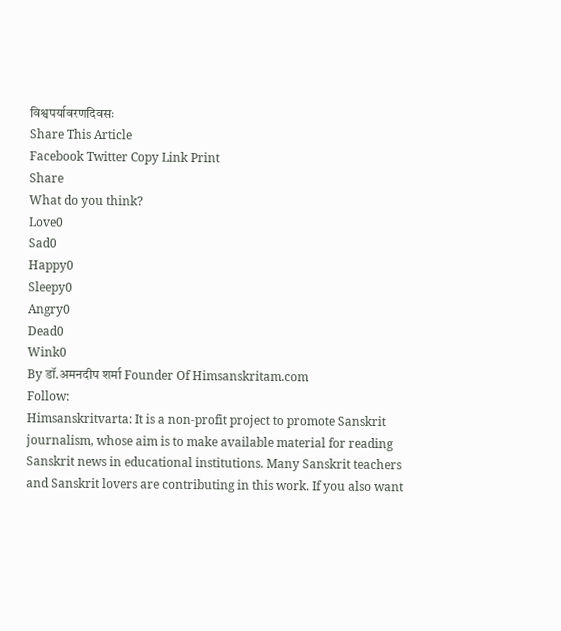विश्वपर्यावरणदिवसः
Share This Article
Facebook Twitter Copy Link Print
Share
What do you think?
Love0
Sad0
Happy0
Sleepy0
Angry0
Dead0
Wink0
By डॉ.अमनदीप शर्मा Founder Of Himsanskritam.com
Follow:
Himsanskritvarta: It is a non-profit project to promote Sanskrit journalism, whose aim is to make available material for reading Sanskrit news in educational institutions. Many Sanskrit teachers and Sanskrit lovers are contributing in this work. If you also want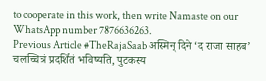to cooperate in this work, then write Namaste on our WhatsApp number 7876636263.
Previous Article #TheRajaSaab अस्मिन् दिने ‘द राजा साहब’ चलच्चित्रं प्रदर्शितं भविष्यति, पुटकस्य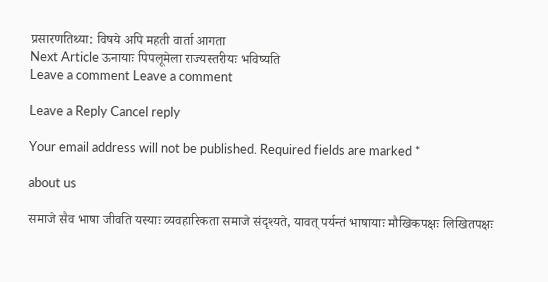प्रसारणतिथ्या: विषये अपि महती वार्ता आगता
Next Article ऊनायाः पिपलूमेला राज्यस्तरीयः भविष्यति
Leave a comment Leave a comment

Leave a Reply Cancel reply

Your email address will not be published. Required fields are marked *

about us

समाजे सैव भाषा जीवति यस्याः व्यवहारिकता समाजे संदृश्यते, यावत् पर्यन्तं भाषायाः मौखिकपक्षः लिखितपक्षः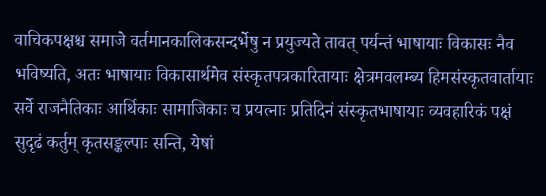वाचिकपक्षश्च समाजे वर्तमानकालिकसन्दर्भेषु न प्रयुज्यते तावत् पर्यन्तं भाषायाः विकासः नैव भविष्यति, अतः भाषायाः विकासार्थमेव संस्कृतपत्रकारितायाः क्षेत्रमवलम्ब्य हिमसंस्कृतवार्तायाः सर्वे राजनैतिकाः आर्थिकाः सामाजिकाः च प्रयत्नाः प्रतिदिनं संस्कृतभाषायाः व्यवहारिकं पक्षं सुदृढं कर्तुम् कृतसङ्कल्पाः सन्ति, येषां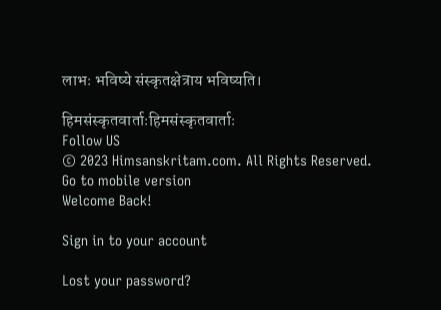लाभः भविष्ये संस्कृतक्षेत्राय भविष्यति।

हिमसंस्कृतवार्ताःहिमसंस्कृतवार्ताः
Follow US
© 2023 Himsanskritam.com. All Rights Reserved.
Go to mobile version
Welcome Back!

Sign in to your account

Lost your password?